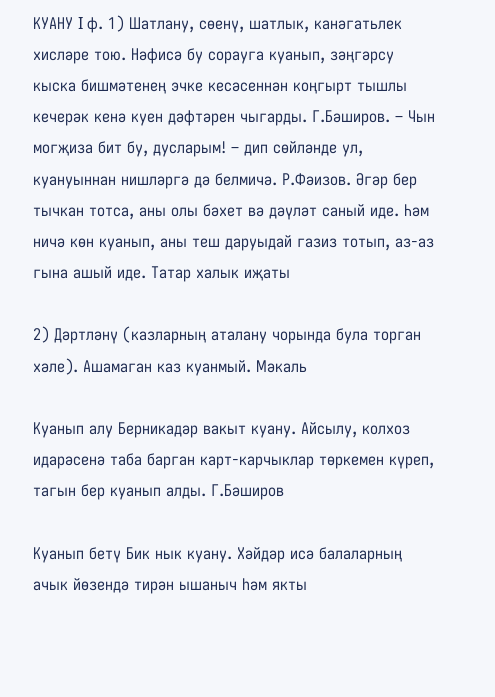КУАНУ I ф. 1) Шатлану, сөенү, шатлык, канәгатьлек хисләре тою. Нәфисә бу сорауга куанып, зәңгәрсу кыска бишмәтенең эчке кесәсеннән коңгырт тышлы кечерәк кенә куен дәфтәрен чыгарды. Г.Бәширов. – Чын могҗиза бит бу, дусларым! – дип сөйләнде ул, куануыннан нишләргә дә белмичә. Р.Фәизов. Әгәр бер тычкан тотса, аны олы бәхет вә дәүләт саный иде. Һәм ничә көн куанып, аны теш даруыдай газиз тотып, аз-аз гына ашый иде. Татар халык иҗаты

2) Дәртләнү (казларның аталану чорында була торган хәле). Ашамаган каз куанмый. Мәкаль

Куанып алу Берникадәр вакыт куану. Айсылу, колхоз идарәсенә таба барган карт-карчыклар төркемен күреп, тагын бер куанып алды. Г.Бәширов

Куанып бетү Бик нык куану. Хәйдәр исә балаларның ачык йөзендә тирән ышаныч һәм якты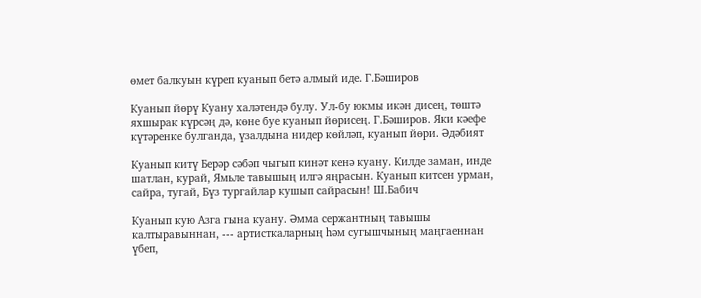өмет балкуын күреп куанып бетә алмый иде. Г.Бәширов

Куанып йөрү Куану халәтендә булу. Ул-бу юкмы икән дисең, төштә яхшырак күрсәң дә, көне буе куанып йөрисең. Г.Бәширов. Яки кәефе күтәренке булганда, үзалдына нидер көйләп, куанып йөри. Әдәбият

Куанып китү Берәр сәбәп чыгып кинәт кенә куану. Килде заман, инде шатлан, курай, Ямьле тавышың илгә яңрасын. Куанып китсен урман, сайра, тугай, Бүз тургайлар кушып сайрасын! Ш.Бабич

Куанып кую Азга гына куану. Әмма сержантның тавышы калтыравыннан, --- артисткаларның һәм сугышчының маңгаеннан үбеп,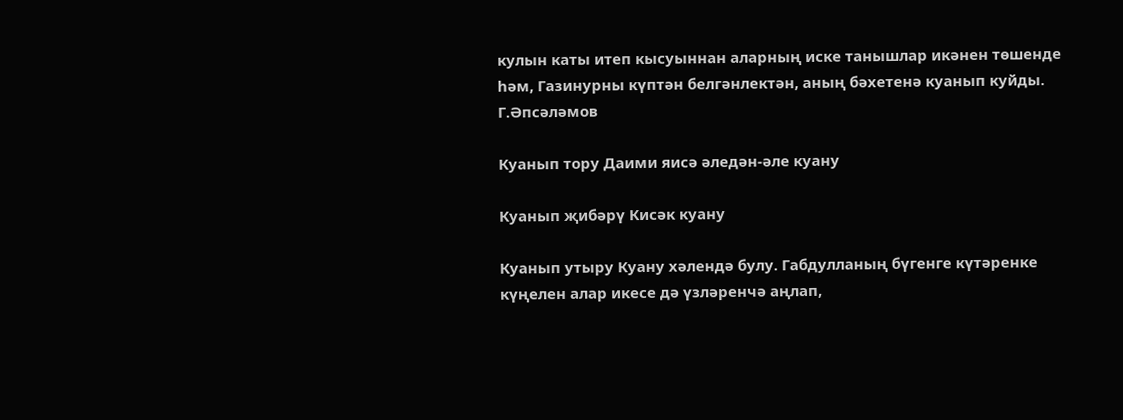кулын каты итеп кысуыннан аларның иске танышлар икәнен төшенде һәм, Газинурны күптән белгәнлектән, аның бәхетенә куанып куйды. Г.Әпсәләмов

Куанып тору Даими яисә әледән-әле куану

Куанып җибәрү Кисәк куану

Куанып утыру Куану хәлендә булу. Габдулланың бүгенге күтәренке күңелен алар икесе дә үзләренчә аңлап,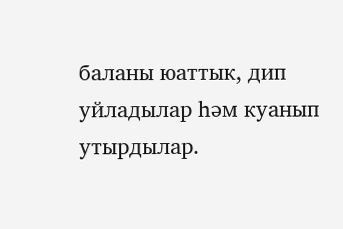баланы юаттык, дип уйладылар һәм куанып утырдылар.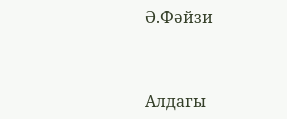Ә.Фәйзи



Алдагы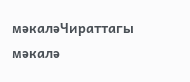мәкаләЧираттагы мәкалә